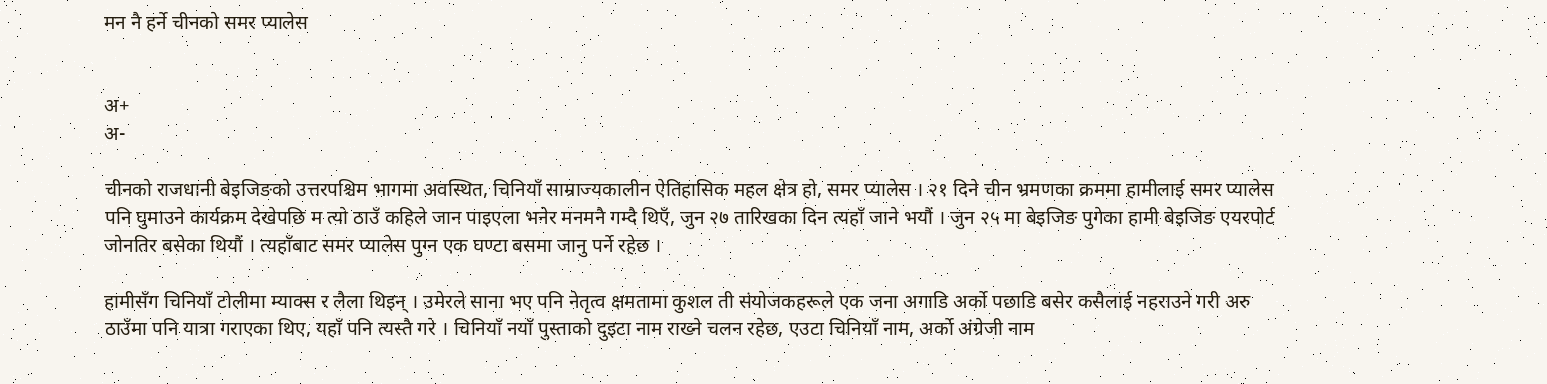मन नै हर्ने चीनको समर प्यालेस


अ+
अ-

चीनको राजधानी बेइजिङको उत्तरपश्चिम भागमा अवस्थित, चिनियाँ साम्राज्यकालीन ऐतिहासिक महल क्षेत्र हो, समर प्यालेस । २१ दिने चीन भ्रमणका क्रममा हामीलाई समर प्यालेस पनि घुमाउने कार्यक्रम देखेपछि म त्यो ठाउँ कहिले जान पाइएला भनेर मनमनै गम्दै थिएँ, जुन २७ तारिखका दिन त्यहाँ जाने भयौं । जुन २५ मा बेइजिङ पुगेका हामी बेइजिङ एयरपोर्ट जोनतिर बसेका थियौं । त्यहाँबाट समर प्यालेस पुग्न एक घण्टा बसमा जानु पर्ने रहेछ ।

हामीसँग चिनियाँ टोलीमा म्याक्स र लैला थिइन् । उमेरले साना भए पनि नेतृत्व क्षमतामा कुशल ती संयोजकहरूले एक जना अगाडि अर्को पछाडि बसेर कसैलाई नहराउने गरी अरु ठाउँमा पनि यात्रा गराएका थिए, यहाँ पनि त्यस्तै गरे । चिनियाँ नयाँ पुस्ताको दुइटा नाम राख्ने चलन रहेछ, एउटा चिनियाँ नाम, अर्को अंग्रेजी नाम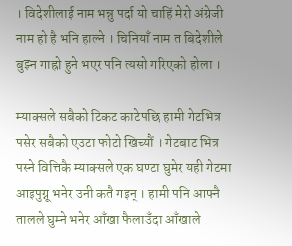। विदेशीलाई नाम भन्नु पर्दा यो चाहिं मेरो अंग्रेजी नाम हो है भनि हाल्ने । चिनियाँ नाम त बिदेशीले बुझ्न गाह्रो हुने भएर पनि त्यसो गरिएको होला ।

म्याक्सले सबैको टिकट काटेपछि हामी गेटभित्र पसेर सबैको एउटा फोटो खिच्यौं । गेटबाट भित्र पस्ने वित्तिकै म्याक्सले एक घण्टा घुमेर यही गेटमा आइपुग्नू भनेर उनी कतै गइन् । हामी पनि आफ्नै तालले घुम्ने भनेर आँखा फैलाउँदा आँखाले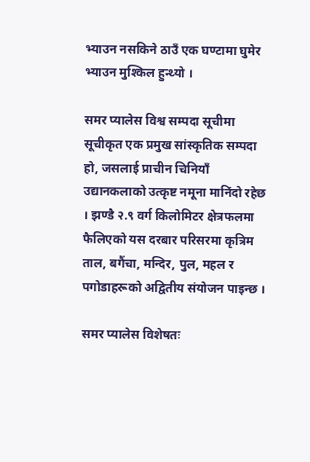भ्याउन नसकिने ठाउँ एक घण्टामा घुमेर भ्याउन मुश्किल हुन्थ्यो ।

समर प्यालेस विश्व सम्पदा सूचीमा सूचीकृत एक प्रमुख सांस्कृतिक सम्पदा हो, जसलाई प्राचीन चिनियाँ उद्यानकलाको उत्कृष्ट नमूना मानिंदो रहेछ । झण्डै २.९ वर्ग किलोमिटर क्षेत्रफलमा फैलिएको यस दरबार परिसरमा कृत्रिम ताल, बगैंचा, मन्दिर, पुल, महल र पगोडाहरूको अद्वितीय संयोजन पाइन्छ ।

समर प्यालेस विशेषतः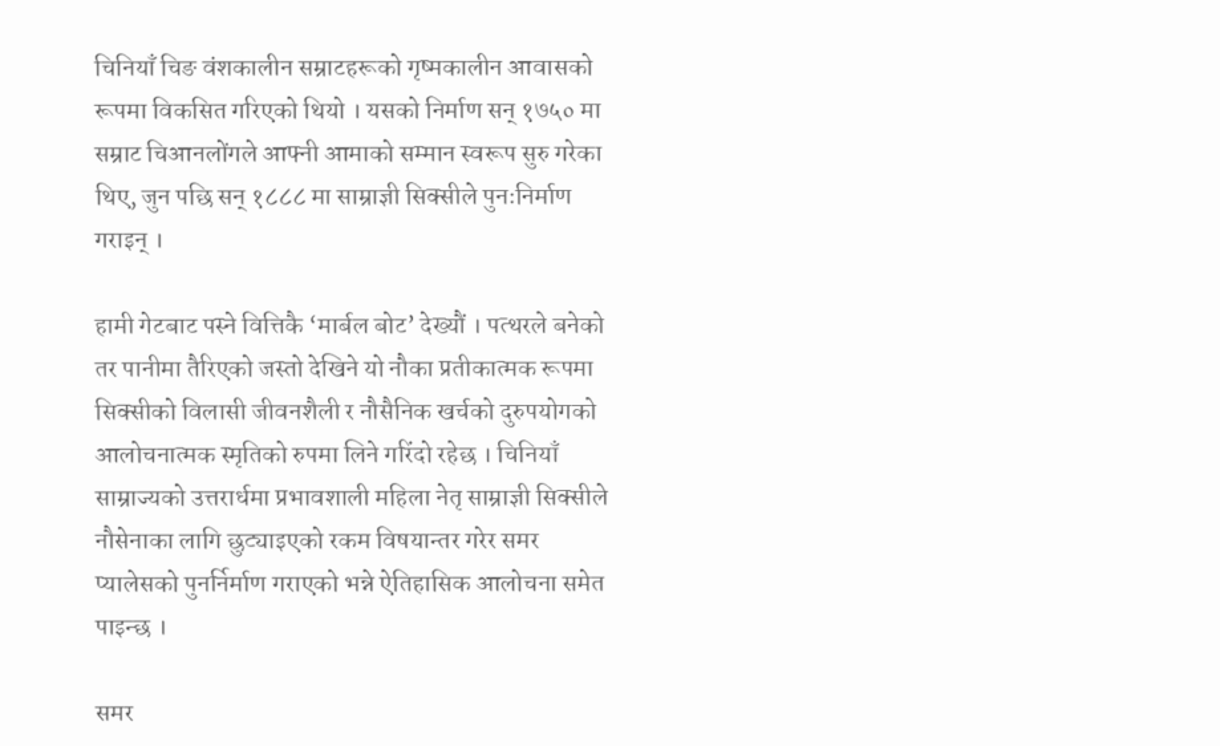चिनियाँ चिङ वंशकालीन सम्राटहरूको गृष्मकालीन आवासको रूपमा विकसित गरिएको थियो । यसको निर्माण सन् १७५० मा सम्राट चिआनलोंगले आफ्नी आमाको सम्मान स्वरूप सुरु गरेका थिए, जुन पछि सन् १८८८ मा साम्राज्ञी सिक्सीले पुनःनिर्माण गराइन् ।

हामी गेटबाट पस्ने वित्तिकै ‘मार्बल बोट’ देख्यौं । पत्थरले बनेको तर पानीमा तैरिएको जस्तो देखिने यो नौका प्रतीकात्मक रूपमा सिक्सीको विलासी जीवनशैली र नौसैनिक खर्चको दुरुपयोगको आलोचनात्मक स्मृतिको रुपमा लिने गरिंदो रहेछ । चिनियाँ साम्राज्यको उत्तरार्धमा प्रभावशाली महिला नेतृ साम्राज्ञी सिक्सीले नौसेनाका लागि छुट्याइएको रकम विषयान्तर गरेर समर प्यालेसको पुनर्निर्माण गराएको भन्ने ऐतिहासिक आलोचना समेत पाइन्छ ।

समर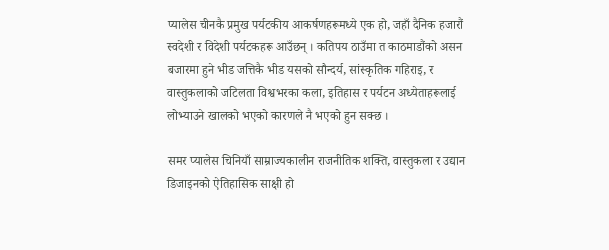प्यालेस चीनकै प्रमुख पर्यटकीय आकर्षणहरूमध्ये एक हो, जहाँ दैनिक हजारौं स्वदेशी र विदेशी पर्यटकहरू आउँछन् । कतिपय ठाउँमा त काठमाडौंको असन बजारमा हुने भीड जत्तिकै भीड यसको सौन्दर्य, सांस्कृतिक गहिराइ, र वास्तुकलाको जटिलता विश्वभरका कला, इतिहास र पर्यटन अध्येताहरूलाई लोभ्याउने खालको भएको कारणले नै भएको हुन सक्छ ।

समर प्यालेस चिनियाँ साम्राज्यकालीन राजनीतिक शक्ति, वास्तुकला र उद्यान डिजाइनको ऐतिहासिक साक्षी हो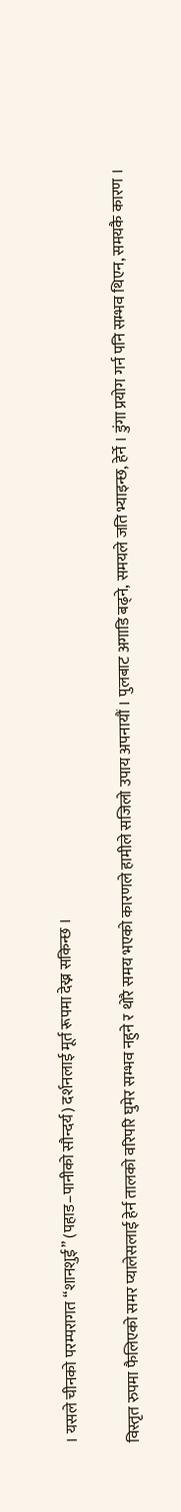। यसले चीनको परम्परागत “शानशुई” (पहाड–पानीको सौन्दर्य) दर्शनलाई मूर्त रूपमा देख्न सकिन्छ ।

विस्तृत रुपमा फैलिएको समर प्यालेसलाई हेर्न तालको वरिपरि घुमेर सम्भव नहुने र थोरै समय भएको कारणले हामीले सजिलो उपाय अपनायौं । पुलबाट अगाडि बढ्ने, समयले जति भ्याइन्छ, हेर्ने । डुंगा प्रयोग गर्न पनि सम्भव थिएन, समयकै कारण ।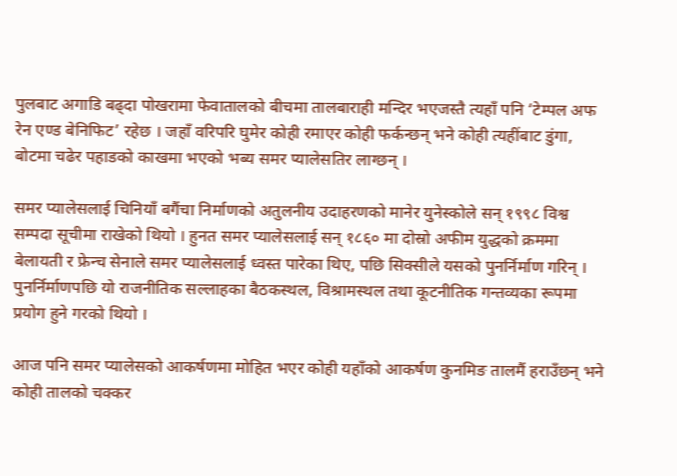पुलबाट अगाडि बढ्दा पोखरामा फेवातालको बीचमा तालबाराही मन्दिर भएजस्तै त्यहाँ पनि ‘टेम्पल अफ रेन एण्ड बेनिफिट’ रहेछ । जहाँ वरिपरि घुमेर कोही रमाएर कोही फर्कन्छन् भने कोही त्यहींबाट डुंगा, बोटमा चढेर पहाडको काखमा भएको भब्य समर प्यालेसतिर लाग्छन् ।

समर प्यालेसलाई चिनियाँ बगैंचा निर्माणको अतुलनीय उदाहरणको मानेर युनेस्कोले सन् १९९८ विश्व सम्पदा सूचीमा राखेको थियो । हुनत समर प्यालेसलाई सन् १८६० मा दोस्रो अफीम युद्धको क्रममा बेलायती र फ्रेन्च सेनाले समर प्यालेसलाई ध्वस्त पारेका थिए, पछि सिक्सीले यसको पुनर्निर्माण गरिन् । पुनर्निर्माणपछि यो राजनीतिक सल्लाहका बैठकस्थल, विश्रामस्थल तथा कूटनीतिक गन्तव्यका रूपमा प्रयोग हुने गरको थियो ।

आज पनि समर प्यालेसको आकर्षणमा मोहित भएर कोही यहाँको आकर्षण कुनमिङ तालमैं हराउँछन् भने कोही तालको चक्कर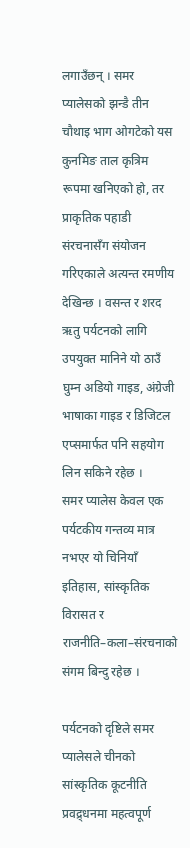लगाउँछन् । समर प्यालेसको झन्डै तीन चौथाइ भाग ओगटेको यस कुनमिङ ताल कृत्रिम रूपमा खनिएको हो, तर प्राकृतिक पहाडी संरचनासँग संयोजन गरिएकाले अत्यन्त रमणीय देखिन्छ । वसन्त र शरद ऋतु पर्यटनको लागि उपयुक्त मानिने यो ठाउँ घुम्न अडियो गाइड, अंग्रेजी भाषाका गाइड र डिजिटल एप्समार्फत पनि सहयोग लिन सकिने रहेछ ।
समर प्यालेस केवल एक पर्यटकीय गन्तव्य मात्र नभएर यो चिनियाँ इतिहास, सांस्कृतिक विरासत र राजनीति–कला–संरचनाको संगम बिन्दु रहेछ ।

पर्यटनको दृष्टिले समर प्यालेसले चीनको सांस्कृतिक कूटनीति प्रवद्र्धनमा महत्वपूर्ण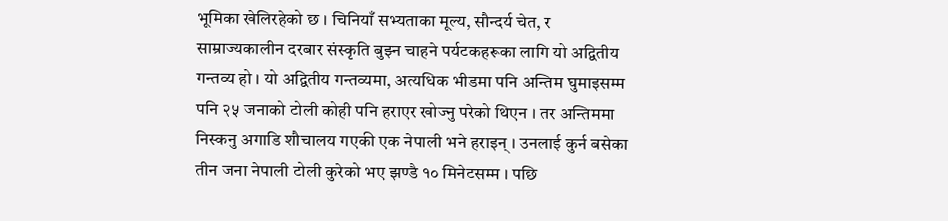भूमिका खेलिरहेको छ । चिनियाँ सभ्यताका मूल्य, सौन्दर्य चेत, र साम्राज्यकालीन दरबार संस्कृति बुझ्न चाहने पर्यटकहरूका लागि यो अद्वितीय गन्तव्य हो । यो अद्वितीय गन्तव्यमा, अत्यधिक भीडमा पनि अन्तिम घुमाइसम्म पनि २५ जनाको टोली कोही पनि हराएर खोज्नु परेको थिएन । तर अन्तिममा निस्कनु अगाडि शौचालय गएकी एक नेपाली भने हराइन् । उनलाई कुर्न बसेका तीन जना नेपाली टोली कुरेको भए झण्डै १० मिनेटसम्म । पछि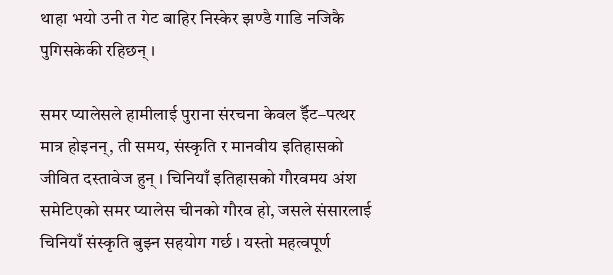थाहा भयो उनी त गेट बाहिर निस्केर झण्डै गाडि नजिकै पुगिसकेकी रहिछन् ।

समर प्यालेसले हामीलाई पुराना संरचना केवल ईँट–पत्थर मात्र होइनन्, ती समय, संस्कृति र मानवीय इतिहासको जीवित दस्तावेज हुन् । चिनियाँ इतिहासको गौरवमय अंश समेटिएको समर प्यालेस चीनको गौरव हो, जसले संसारलाई चिनियाँ संस्कृति बुझ्न सहयोग गर्छ । यस्तो महत्वपूर्ण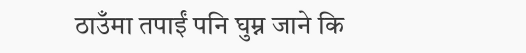ठाउँमा तपाईं पनि घुम्न जाने कि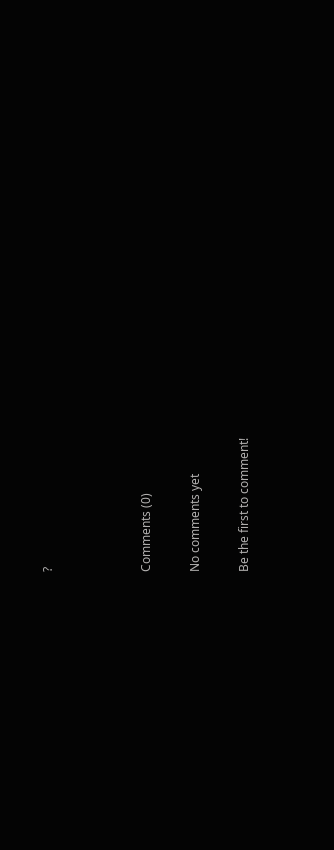?



Comments (0)

No comments yet

Be the first to comment!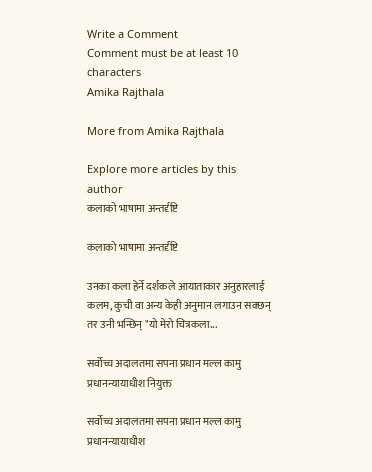Write a Comment
Comment must be at least 10 characters
Amika Rajthala

More from Amika Rajthala

Explore more articles by this author
कलाको भाषामा अन्तर्दृष्टि

कलाको भाषामा अन्तर्दृष्टि

उनका कला हेर्ने दर्शकले आयाताकार अनुहारलाई कलम, कुची वा अन्य केही अनुमान लगाउन सक्छन् तर उनी भन्छिन् "यो मेरो चित्रकला...

सर्वोच्च अदालतमा सपना प्रधान मल्ल कामु प्रधानन्यायाधीश नियुक्त

सर्वोच्च अदालतमा सपना प्रधान मल्ल कामु प्रधानन्यायाधीश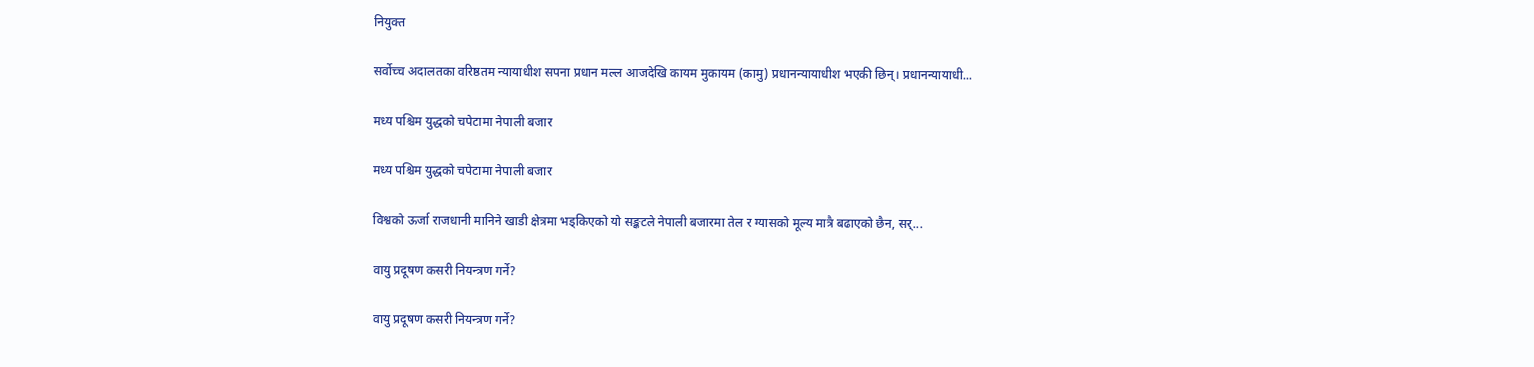नियुक्त

सर्वोच्च अदालतका वरिष्ठतम न्यायाधीश सपना प्रधान मल्ल आजदेखि कायम मुकायम (कामु) प्रधानन्यायाधीश भएकी छिन्। प्रधानन्यायाधी...

मध्य पश्चिम युद्धको चपेटामा नेपाली बजार

मध्य पश्चिम युद्धको चपेटामा नेपाली बजार

विश्वको ऊर्जा राजधानी मानिने खाडी क्षेत्रमा भड्किएको यो सङ्कटले नेपाली बजारमा तेल र ग्यासको मूल्य मात्रै बढाएको छैन, सर्...

वायु प्रदूषण कसरी नियन्त्रण गर्ने?

वायु प्रदूषण कसरी नियन्त्रण गर्ने?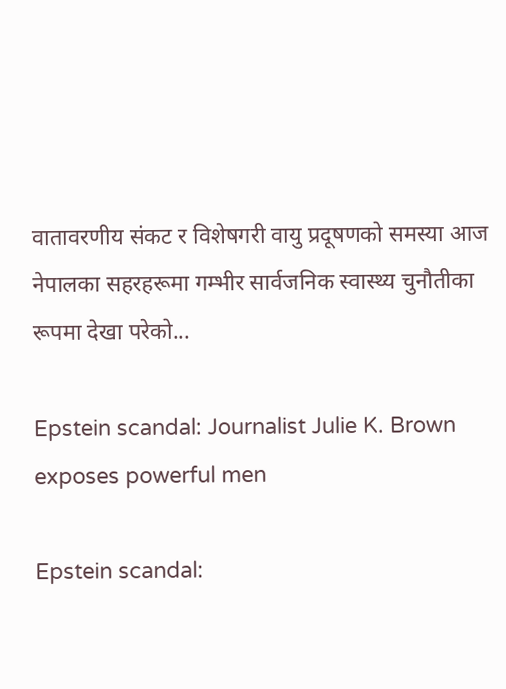वातावरणीय संकट र विशेषगरी वायु प्रदूषणको समस्या आज नेपालका सहरहरूमा गम्भीर सार्वजनिक स्वास्थ्य चुनौतीका रूपमा देखा परेको...

Epstein scandal: Journalist Julie K. Brown exposes powerful men

Epstein scandal: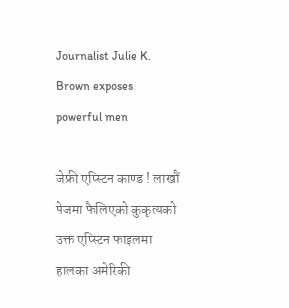Journalist Julie K. Brown exposes powerful men

जेफ्री एप्स्टिन काण्ड ! लाखौं पेजमा फैलिएको कुकृत्यको उक्त एप्स्टिन फाइलमा हालका अमेरिकी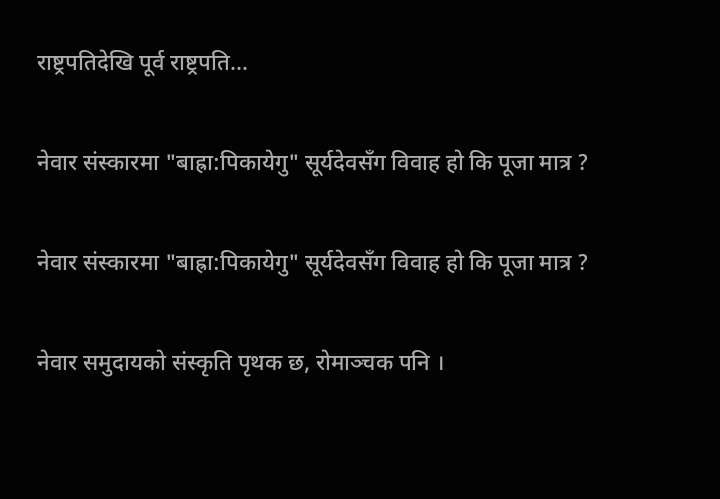राष्ट्रपतिदेखि पूर्व राष्ट्रपति...

नेवार संस्कारमा "बाह्रा:पिकायेगु" सूर्यदेवसँग विवाह हो कि पूजा मात्र ?

नेवार संस्कारमा "बाह्रा:पिकायेगु" सूर्यदेवसँग विवाह हो कि पूजा मात्र ?

नेवार समुदायको संस्कृति पृथक छ, रोमाञ्चक पनि ।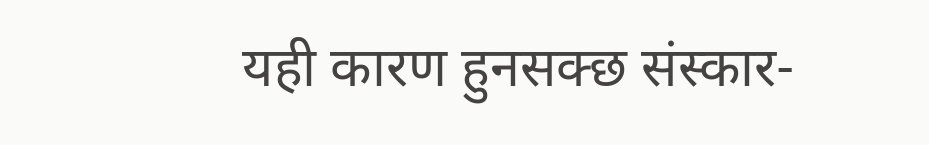यही कारण हुनसक्छ संस्कार-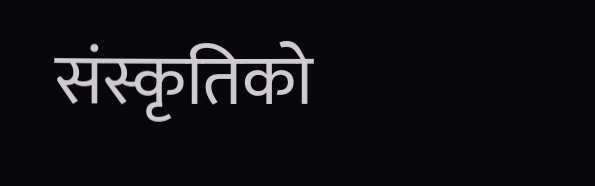संस्कृतिको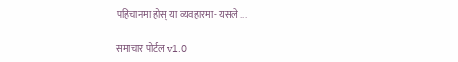पहिचानमा होस् या व्यवहारमा- यसले ...

समाचार पोर्टल v1.0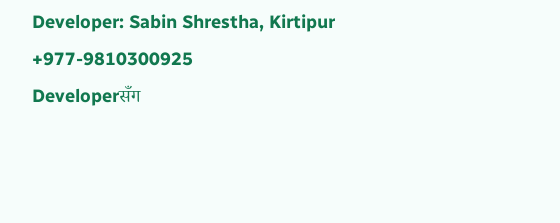Developer: Sabin Shrestha, Kirtipur
+977-9810300925
Developerसँग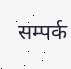सम्पर्क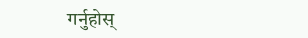गर्नुहोस्